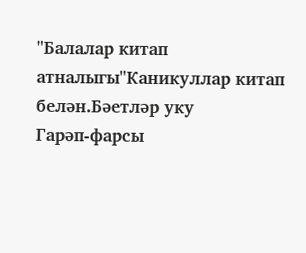"Балалар китап атналыгы"Каникуллар китап белән.Бәетләр уку
Гарәп-фарсы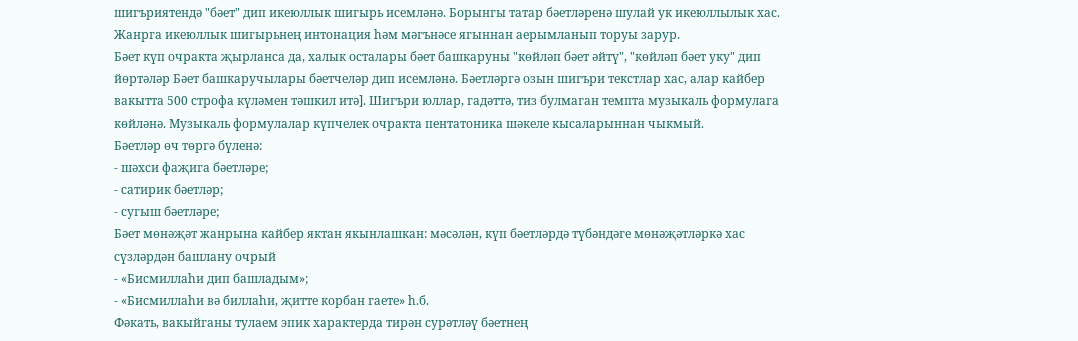шигъриятендә "бәет" дип икеюллык шигырь исемләнә. Борынгы татар бәетләренә шулай ук икеюллылык хас. Жанрга икеюллык шигырьнең интонация һәм мәгънәсе ягыннан аерымланып торуы зарур.
Бәет күп очракта җырланса да, халык осталары бәет башкаруны "көйләп бәет әйтү", "көйләп бәет уку" дип йөртәләр Бәет башкаручылары бәетчеләр дип исемләнә. Бәетләргә озын шигъри текстлар хас, алар кайбер вакытта 500 строфа күләмен тәшкил итә]. Шигъри юллар, гадәттә, тиз булмаган темпта музыкаль формулага көйләнә. Музыкаль формулалар күпчелек очракта пентатоника шәкеле кысаларыннан чыкмый.
Бәетләр өч төргә бүленә:
- шәхси фаҗига бәетләре;
- сатирик бәетләр;
- сугыш бәетләре;
Бәет мөнәҗәт жанрына кайбер яктан якынлашкан: мәсәлән, күп бәетләрдә түбәндәге мөнәҗәтләркә хас сүзләрдән башлану очрый
- «Бисмиллаһи дип башладым»;
- «Бисмиллаһи вә биллаһи, җитте корбан гаете» һ.б.
Фәкать, вакыйганы тулаем эпик характерда тирән сурәтләү бәетнең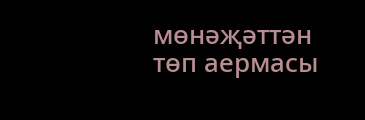мөнәҗәттән төп аермасы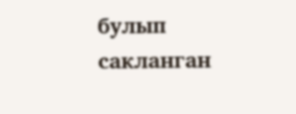булып сакланган